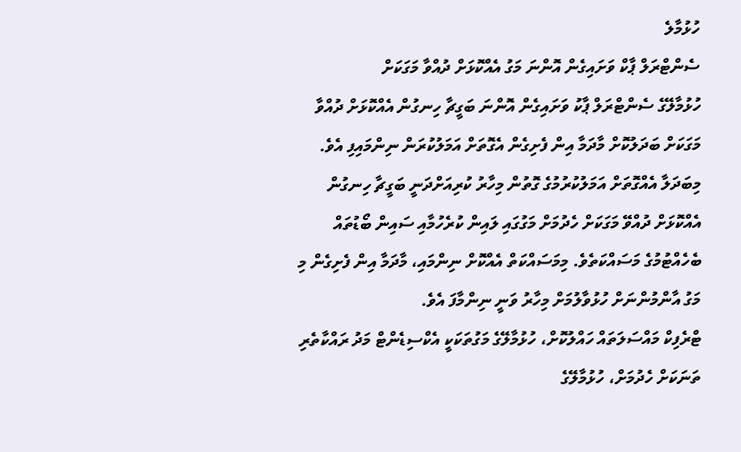ހުޅުމާލެ
ސެންޓްރަލް ޕާކް ވަށައިގެން އޮންނަ މަގު އެއްކޮޅަށް ދުއްވާ މަގަކަށް
ހުޅުމާލޭގެ ސެންޓްރަލް ޕާކު ވަށައިގެން އޮންނަ ބަގީޗާ ހިނގުން އެއްކޮޅަށް ދުއްވާ މަގަކަށް ބަދަލުކޮށް މާދަމާ އިން ފެށިގެން އެގޮތަށް އަމަލުކުރަން ނިންމައިފި އެވެ.
މިބަދަލާ އެއްގޮތަށް އަމަލުކުރުމުގެ ގޮތުން މިހާރު ކުރިއަށްދަނީ ބަގީޗާ ހިނގުން އެއްކޮޅަށް ދުއްވޭ މަގަކަށް ހެދުމަށް މަގުގައި ލައިން ކުރެހުމާއި ސައިން ބޯޑުތައް ބެހެއްޓުމުގެ މަސައްކަތެވެ. މިމަސައްކަތް އެއްކޮށް ނިންމައި، މާދަމާ އިން ފެށިގެން މި މަގު އާންމުންނަށް ހުޅުވާލުމަށް މިހާރު ވަނީ ނިންމާފަ އެވެ.
ޓްރެފިކް މައްސަލަތައް ހައްލުކޮށް، ހުޅުމާލޭގެ މަގުތަކަކީ އެކްސިޑެންޓް މަދު ރައްކާތެރި ތަނަކަށް ހެދުމަށް، ހުޅުމާލޭގެ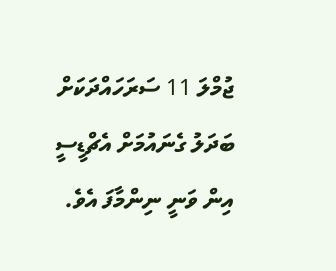ޖުމްލަ 11 ސަރަހައްދަކަށް ބަދަލު ގެނައުމަށް އެޗްޑީސީ އިން ވަނީ ނިންމާފަ އެވެ.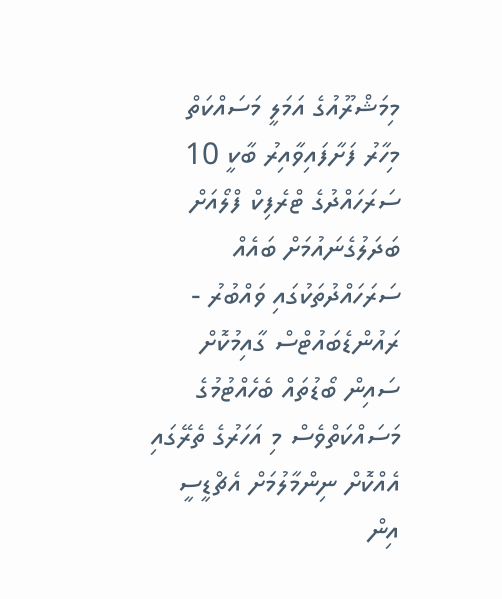މިމަޝްރޫއުގެ އަމަލީ މަސައްކަތް މިހާރު ފަށާފައިވާއިރު ބާކީ 10 ސަރަހައްދުގެ ޓްރެފިކް ފްލޯއަށް ބަދަލުގެނައުމަށް ބައެއް ސަރަހައްދުތަކުގައި ވައްބުރު - ރައުންޑެބައުޓްސް ގާއިމުކޮށް ސައިން ބޯޑުތައް ބެހެއްޓުމުގެ މަސައްކަތްވެސް މި އަހަރުގެ ތެރޭގައި އެއްކޮށް ނިންމާލުމަށް އެޗްޑީސީ އިން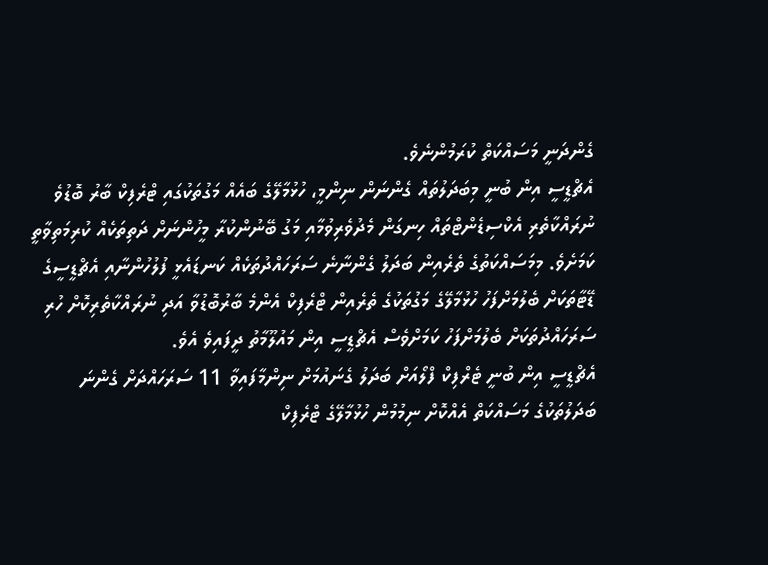ގެންދަނީ މަސައްކަތް ކުރަމުންނެވެ.
އެޗްޑީސީ އިން ބުނީ މިބަދަލުތައް ގެންނަން ނިންމީ، ހުޅުމާލޭގެ ބައެއް މަގުތަކުގައި ޓްރެފިކް ބާރު ބޮޑުވެ ނުރައްކާތެރި އެކްސިޑެންޓްތައް ހިނގަން މެދުވެރިވުމާއި މަގު ބޭނުންކުރާ މީހުންނަށް ދަތިތަކެއް ކުރިމަތިވާތީ ކަމަށެވެ. މިމަސައްކަތުގެ ތެރެއިން ބަދަލު ގެންނާނެ ސަރަހައްދުތަކެއް ކަނޑައެޅީ ފުލުހުންނާއި އެޗްޑީސީގެ ޑޭޓާތަކަށް ބެލުމަށްފަހު ހުޅުމާލޭގެ މަގުތަކުގެ ތެރެއިން ޓްރެފިކް އެންމެ ބާރުބޮޑުވާ އަދި ނުރައްކާތެރިކޮށް ހުރި ސަރަހައްދުތަކަށް ބެލުމަށްފަހު ކަމަށްވެސް އެޗްޑީސީ އިން މައުލޫމާތު ދީފައިވެ އެވެ.
އެޗްޑީސީ އިން ބުނީ ޓެރްފިކް ފްލޯއަށް ބަދަލު ގެނައުމަށް ނިންމާފައިވާ 11 ސަރަހައްދަށް ގެންނަ ބަދަލުތަކުގެ މަސައްކަތް އެއްކޮށް ނިމުމުން ހުޅުމާލޭގެ ޓްރެފިކް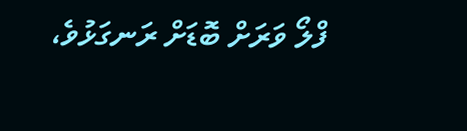ފްލޯ ވަރަށް ބޮޑަށް ރަނގަޅުވެ،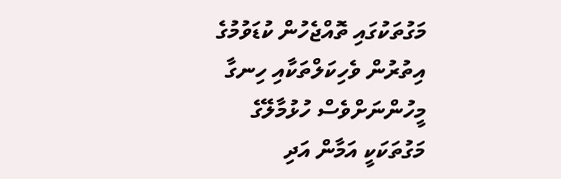މަގުތަކުގައި ތޮއްޖެހުން ކުޑަވުމުގެ އިތުރުން ވެހިކަލްތަކާއި ހިނގާ މީހުންނަށްވެސް ހުޅުމާލޭގެ މަގުތަކަކީ އަމާން އަދި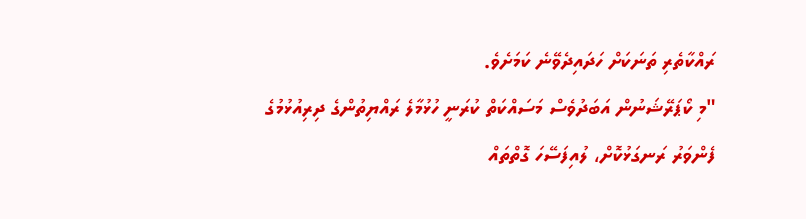ރައްކާތެރި ތަނަކަށް ހަދައިދެވޭނެ ކަމަށެވެ.
"މި ކޯޕަރޭޝަނުން އަބަދުވެސް މަސައްކަތް ކުރަނީ ހުޅުމާލެ ރައްޔިތުންގެ ދިރިއުޅުމުގެ ފެންވަރު ރަނގަޅުކޮށް، ލުއިފަސޭހަ ގޮތްތައް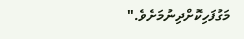މަގުފަހިކޮށްދިނުމަށެވެ."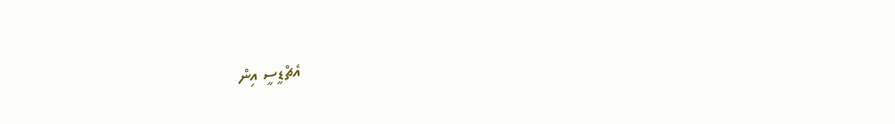އެޗްޑީސީ އިން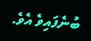ބުނެފައިވެ އެވެ.